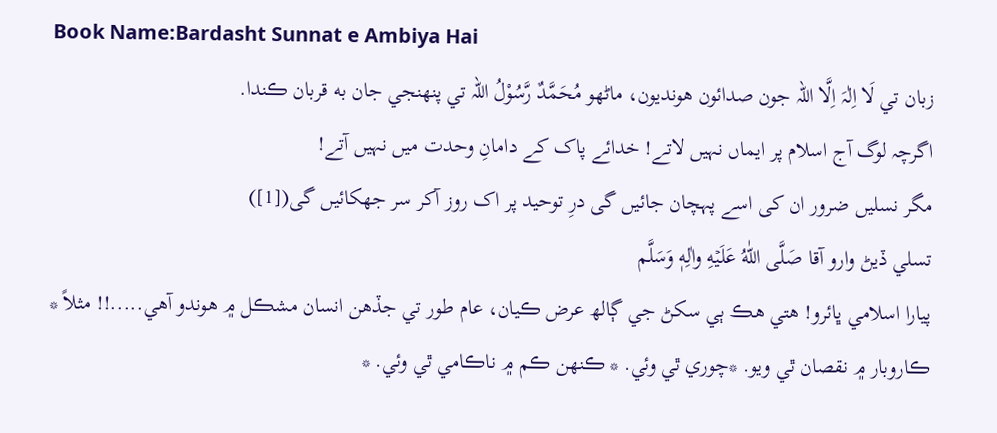Book Name:Bardasht Sunnat e Ambiya Hai
زبان تي لَا اِلٰہَ اِلَّا اللہ جون صدائون هونديون، ماڻهو مُحَمَّدٌ رَّسُوْلُ اللہ تي پنهنجي جان به قربان ڪندا.
اگرچہ لوگ آج اسلام پر ایماں نہیں لاتے! خدائے پاک کے دامانِ وحدت میں نہیں آتے!
مگر نسلیں ضرور ان کی اسے پہچان جائیں گی درِ توحید پر اک روز آکر سر جھکائیں گی([1])
تسلي ڏيڻ وارو آقا صَلَّى اللّٰهُ عَلَيۡهِ واٰلِهٖ وَسَلَّم
پيارا اسلامي ڀائرو! هتي هڪ ٻي سکڻ جي ڳالھ عرض ڪيان، عام طور تي جڏهن انسان مشڪل ۾ هوندو آهي.....!! مثلاً * ڪاروبار ۾ نقصان ٿي ويو. *چوري ٿي وئي. * ڪنهن ڪم ۾ ناڪامي ٿي وئي. *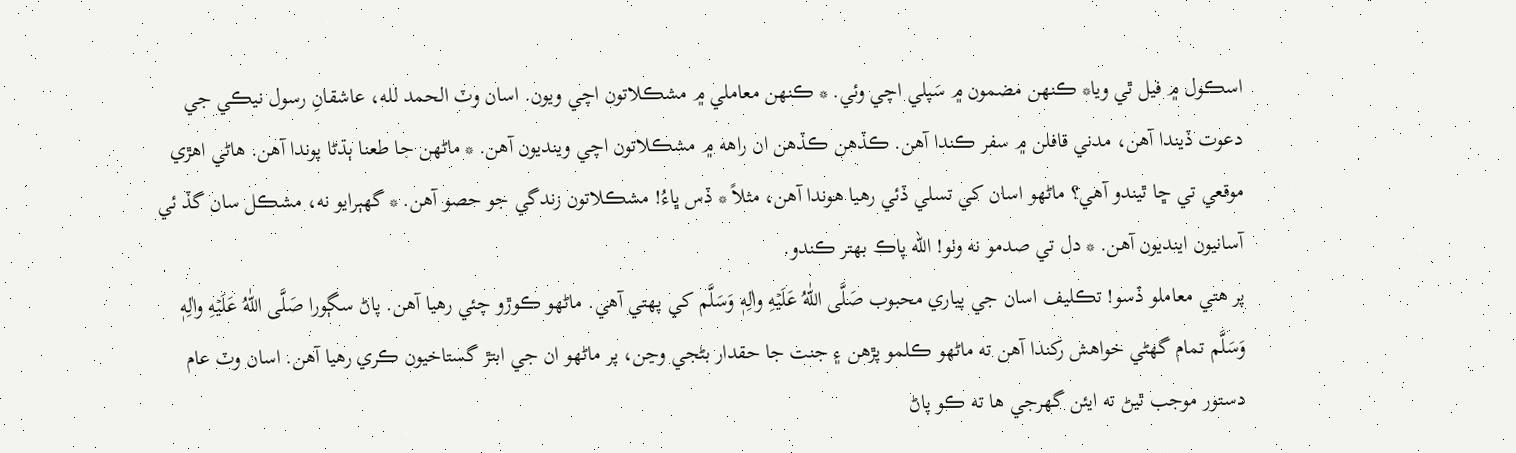اسڪول ۾ فيل ٿي ويا* ڪنهن مضمون ۾ سَپلي اچي وئي. * ڪنهن معاملي ۾ مشڪلاتون اچي ويون. اسان وٽ الحمد لله، عاشقانِ رسول نيڪي جي دعوت ڏيندا آهن، مدني قافلن ۾ سفر ڪندا آهن. ڪڏهن ڪڏهن ان راهه ۾ مشڪلاتون اچي وينديون آهن. * ماڻهن جا طعنا ٻڌڻا پوندا آهن. هاڻي اهڙي موقعي تي ڇا ٿيندو آهي؟ ماڻهو اسان کي تسلي ڏئي رهيا هوندا آهن، مثلاً * ڏس ڀاءُ! مشڪلاتون زندگي جو حصو آهن. * گهٻرايو نه، مشڪل سان گڏ ئي آسانيون اينديون آهن. * دل تي صدمو نه وٺو! الله پاڪ بهتر ڪندو.
پر هتي معاملو ڏسو! تڪليف اسان جي پياري محبوب صَلَّى اللّٰهُ عَلَيۡهِ واٰلِهٖ وَسَلَّم کي پهتي آهي. ماڻهو ڪوڙو چئي رهيا آهن. پاڻ سڳورا صَلَّى اللّٰهُ عَلَيۡهِ واٰلِهٖ وَسَلَّم تمام گهڻي خواهش رکندا آهن ته ماڻهو ڪلمو پڙهن ۽ جنت جا حقدار بڻجي وڃن، پر ماڻهو ان جي ابتڙ گستاخيون ڪري رهيا آهن. اسان وٽ عام دستور موجب ٿيڻ ته ايئن گهرجي ها ته ڪو پاڻ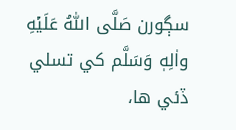سڳورن صَلَّى اللّٰهُ عَلَيۡهِ واٰلِهٖ وَسَلَّم کي تسلي ڏئي ها،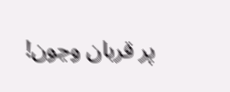پر قربان وڃون!